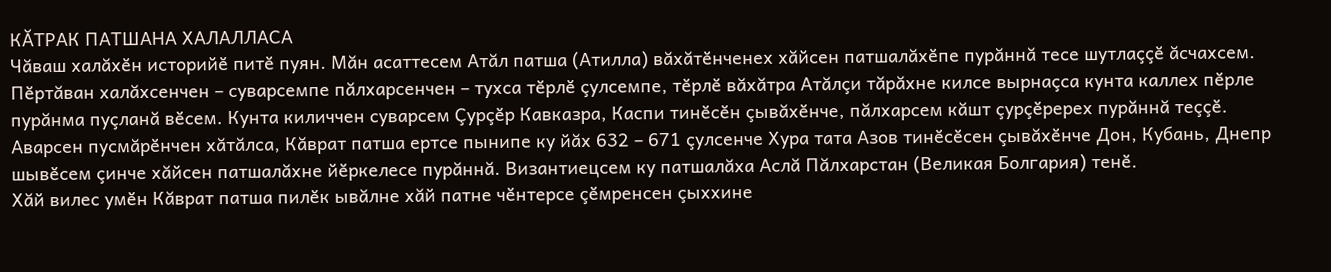КĂТРАК ПАТШАНА ХАЛАЛЛАСА
Чăваш халăхӗн историйӗ питӗ пуян. Мăн асаттесем Атăл патша (Атилла) вăхăтӗнченех хăйсен патшалăхӗпе пурăннă тесе шутлаççӗ ăсчахсем. Пӗртăван халăхсенчен – суварсемпе пăлхарсенчен – тухса тӗрлӗ çулсемпе, тӗрлӗ вăхăтра Атăлçи тăрăхне килсе вырнаçса кунта каллех пӗрле пурăнма пуçланă вӗсем. Кунта киличчен суварсем Çурçӗр Кавказра, Каспи тинӗсӗн çывăхӗнче, пăлхарсем кăшт çурçӗререх пурăннă теççӗ. Аварсен пусмăрӗнчен хăтăлса, Кăврат патша ертсе пынипе ку йăх 632 – 671 çулсенче Хура тата Азов тинӗсӗсен çывăхӗнче Дон, Кубань, Днепр шывӗсем çинче хăйсен патшалăхне йӗркелесе пурăннă. Византиецсем ку патшалăха Аслă Пăлхарстан (Великая Болгария) тенӗ.
Хăй вилес умӗн Кăврат патша пилӗк ывăлне хăй патне чӗнтерсе çӗмренсен çыххине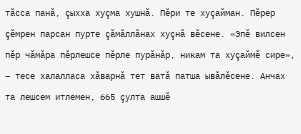тăсса панă, çыхха хуçма хушнă. Пӗри те хуçайман. Пӗрер çӗмрен парсан пурте çăмăллăнах хуçнă вӗсене. «Эпӗ вилсен пӗр чăмăра пӗрлешсе пӗрле пурăнăр, никам та хуçаймӗ сире», – тесе халалласа хăварнă тет ватă патша ывăлӗсене. Анчах та лешсем итлемен, 665 çулта ашшӗ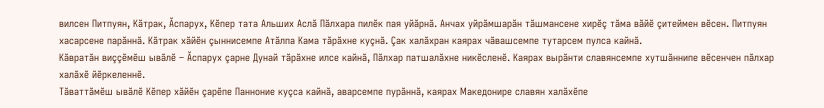вилсен Питпуян, Кăтрак, Ăспарух, Кӗпер тата Альших Аслă Пăлхара пилӗк пая уйăрнă. Анчах уйрăмшарăн тăшмансене хирӗç тăма вăйӗ çитеймен вӗсен. Питпуян хасарсене парăннă. Кăтрак хăйӗн çыннисемпе Атăлпа Кама тăрăхне куçнă. Çак халăхран каярах чăвашсемпе тутарсем пулса кайнă.
Кăвратăн виççӗмӗш ывăлӗ – Ăспарух çарне Дунай тăрăхне илсе кайнă, Пăлхар патшалăхне никӗсленӗ. Каярах вырăнти славянсемпе хутшăннипе вӗсенчен пăлхар халăхӗ йӗркеленнӗ.
Тăваттăмӗш ывăлӗ Кӗпер хăйӗн çарӗпе Панноние куçса кайнă, аварсемпе пурăннă, каярах Македонире славян халăхӗпе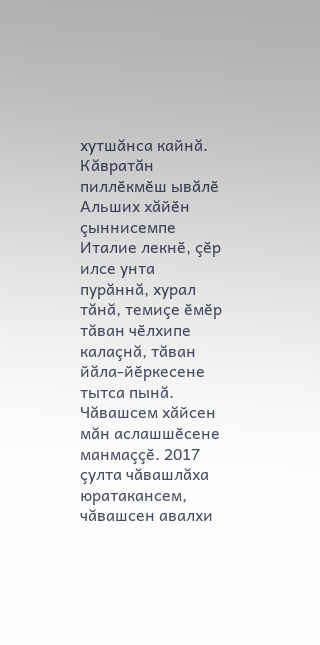хутшăнса кайнă.
Кăвратăн пиллӗкмӗш ывăлӗ Альших хăйӗн çыннисемпе Италие лекнӗ, çӗр илсе унта пурăннă, хурал тăнă, темиçе ӗмӗр тăван чӗлхипе калаçнă, тăван йăла-йӗркесене тытса пынă.
Чăвашсем хăйсен мăн аслашшӗсене манмаççӗ. 2017 çулта чăвашлăха юратакансем, чăвашсен авалхи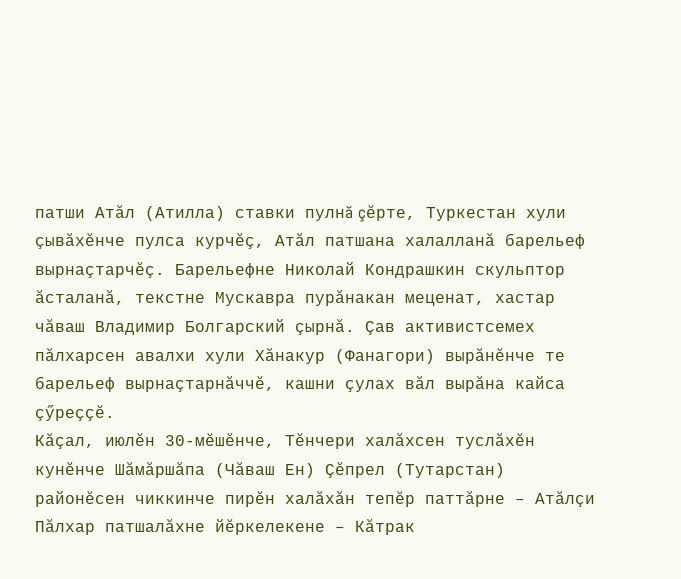патши Атăл (Атилла) ставки пулнă çӗрте, Туркестан хули çывăхӗнче пулса курчӗç, Атăл патшана халалланă барельеф вырнаçтарчӗç. Барельефне Николай Кондрашкин скульптор ăсталанă, текстне Мускавра пурăнакан меценат, хастар чăваш Владимир Болгарский çырнă. Çав активистсемех пăлхарсен авалхи хули Хăнакур (Фанагори) вырăнӗнче те барельеф вырнаçтарнăччӗ, кашни çулах вăл вырăна кайса çӳреççӗ.
Кăçал, июлӗн 30-мӗшӗнче, Тӗнчери халăхсен туслăхӗн кунӗнче Шăмăршăпа (Чăваш Ен) Çӗпрел (Тутарстан) районӗсен чиккинче пирӗн халăхăн тепӗр паттăрне – Атăлçи Пăлхар патшалăхне йӗркелекене – Кăтрак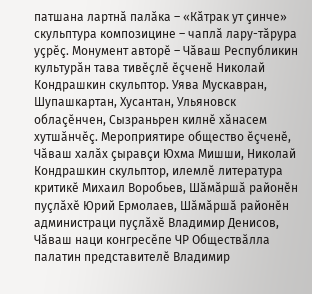патшана лартнă палăка – «Кăтрак ут çинче» скульптура композицине – чаплă лару-тăрура уçрӗç. Монумент авторӗ – Чăваш Республикин культурăн тава тивӗçлӗ ӗçченӗ Николай Кондрашкин скульптор. Уява Мускавран, Шупашкартан, Хусантан, Ульяновск облаçӗнчен, Сызраньрен килнӗ хăнасем хутшăнчӗç. Мероприятире общество ӗçченӗ, Чăваш халăх çыравçи Юхма Мишши, Николай Кондрашкин скульптор, илемлӗ литература критикӗ Михаил Воробьев, Шăмăршă районӗн пуçлăхӗ Юрий Ермолаев, Шăмăршă районӗн администраци пуçлăхӗ Владимир Денисов, Чăваш наци конгресӗпе ЧР Обществăлла палатин представителӗ Владимир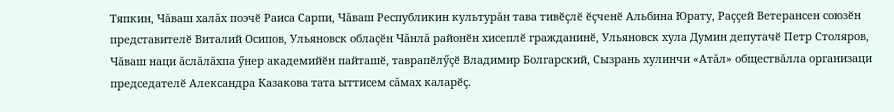Тяпкин, Чăваш халăх поэчӗ Раиса Сарпи, Чăваш Республикин культурăн тава тивӗçлӗ ӗçченӗ Альбина Юрату, Раççей Ветерансен союзӗн представителӗ Виталий Осипов, Ульяновск облаçӗн Чăнлă районӗн хисеплӗ гражданинӗ, Ульяновск хула Думин депутачӗ Петр Столяров, Чăваш наци ăслăлăхпа ӳнер академийӗн пайташӗ, таврапӗлӳçӗ Владимир Болгарский, Сызрань хулинчи «Атăл» обществăлла организаци председателӗ Александра Казакова тата ыттисем сăмах каларӗç.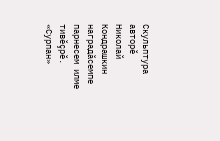Скульптура авторӗ Николай Кондрашкин наградăсемпе парнесем илме тивӗçрӗ. «Сурпан»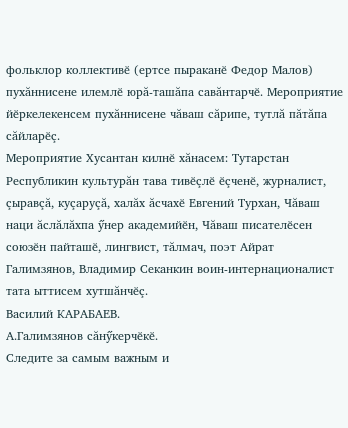фольклор коллективӗ (ертсе пыраканӗ Федор Малов) пухăннисене илемлӗ юрă-ташăпа савăнтарчӗ. Мероприятие йӗркелекенсем пухăннисене чăваш сăрипе, тутлă пăтăпа сăйларӗç.
Мероприятие Хусантан килнӗ хăнасем: Тутарстан Республикин культурăн тава тивӗçлӗ ӗçченӗ, журналист, çыравçă, куçаруçă, халăх ăсчахӗ Евгений Турхан, Чăваш наци ăслăлăхпа ӳнер академийӗн, Чăваш писателӗсен союзӗн пайташӗ, лингвист, тăлмач, поэт Айрат Галимзянов, Владимир Секанкин воин-интернационалист тата ыттисем хутшăнчӗç.
Василий КАРАБАЕВ.
А.Галимзянов сăнӳкерчӗкӗ.
Следите за самым важным и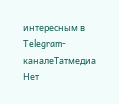интересным в Telegram-каналеТатмедиа
Нет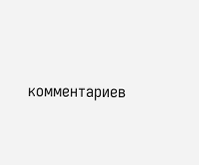комментариев